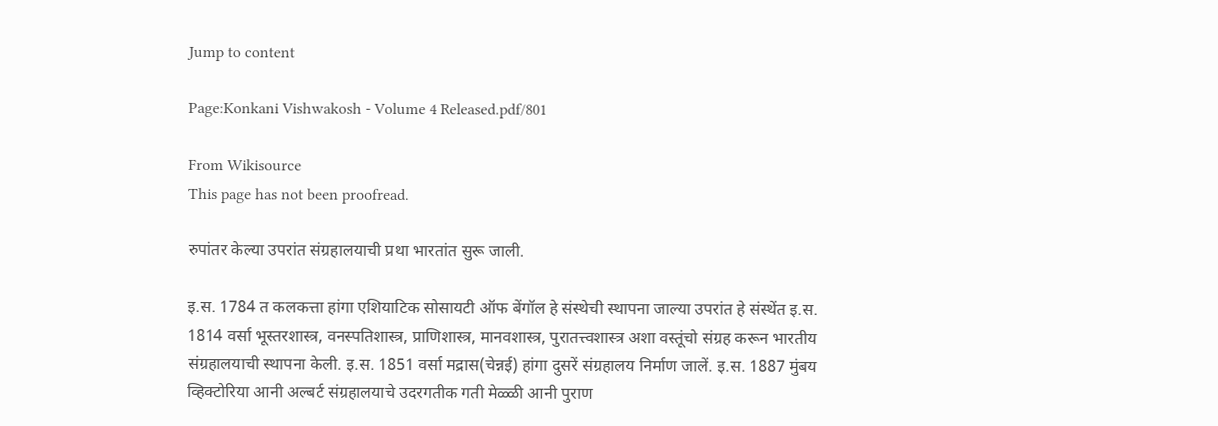Jump to content

Page:Konkani Vishwakosh - Volume 4 Released.pdf/801

From Wikisource
This page has not been proofread.

रुपांतर केल्या उपरांत संग्रहालयाची प्रथा भारतांत सुरू जाली.

इ.स. 1784 त कलकत्ता हांगा एशियाटिक सोसायटी ऑफ बेंगॉल हे संस्थेची स्थापना जाल्या उपरांत हे संस्थेंत इ.स. 1814 वर्सा भूस्तरशास्त्र, वनस्पतिशास्त्र, प्राणिशास्त्र, मानवशास्त्र, पुरातत्त्वशास्त्र अशा वस्तूंचो संग्रह करून भारतीय संग्रहालयाची स्थापना केली. इ.स. 1851 वर्सा मद्रास(चेन्नई) हांगा दुसरें संग्रहालय निर्माण जालें. इ.स. 1887 मुंबय व्हिक्टोरिया आनी अल्बर्ट संग्रहालयाचे उदरगतीक गती मेळ्ळी आनी पुराण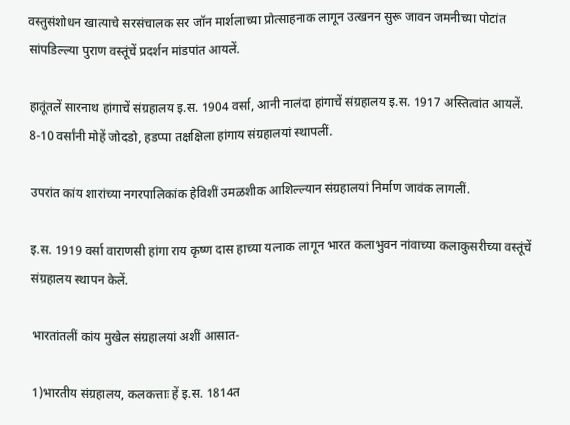वस्तुसंशोधन खात्याचे सरसंचालक सर जॉन मार्शलाच्या प्रोत्साहनाक लागून उत्खनन सुरू जावन जमनीच्या पोटांत सांपडिल्ल्या पुराण वस्तूंचें प्रदर्शन मांडपांत आयलें.

हातूंतलें सारनाथ हांगाचें संग्रहालय इ.स. 1904 वर्सा, आनी नालंदा हांगाचें संग्रहालय इ.स. 1917 अस्तित्वांत आयलें. 8-10 वर्सांनी मोहें जोदडो, हडप्पा तक्षक्षिला हांगाय संग्रहालयां स्थापलीं.

उपरांत कांय शारांच्या नगरपालिकांक हेविशीं उमळशीक आशिल्ल्यान संग्रहालयां निर्माण जावंक लागलीं.

इ.स. 1919 वर्सा वाराणसी हांगा राय कृष्ण दास हाच्या यत्नाक लागून भारत कलाभुवन नांवाच्या कलाकुसरीच्या वस्तूंचें संग्रहालय स्थापन केलें.

भारतांतलीं कांय मुखेल संग्रहालयां अशीं आसात-

1)भारतीय संग्रहालय, कलकत्ताः हें इ.स. 1814त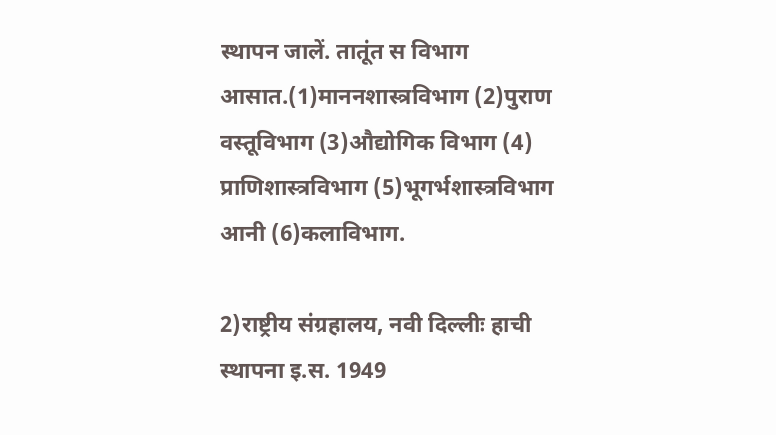स्थापन जालें. तातूंत स विभाग आसात.(1)माननशास्त्रविभाग (2)पुराण वस्तूविभाग (3)औद्योगिक विभाग (4) प्राणिशास्त्रविभाग (5)भूगर्भशास्त्रविभाग आनी (6)कलाविभाग.

2)राष्ट्रीय संग्रहालय, नवी दिल्लीः हाची स्थापना इ.स. 1949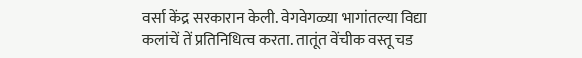वर्सा केंद्र सरकारान केली. वेगवेगळ्या भागांतल्या विद्या कलांचें तें प्रतिनिधित्व करता. तातूंत वेंचीक वस्तू चड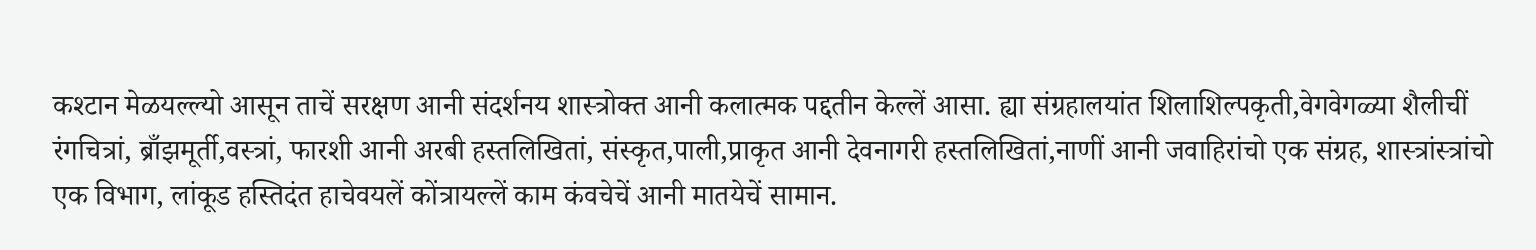कश्टान मेळयल्ल्यो आसून ताचें सरक्षण आनी संदर्शनय शास्त्रोक्त आनी कलात्मक पद्दतीन केल्लें आसा. ह्या संग्रहालयांत शिलाशिल्पकृती,वेगवेगळ्या शैलीचीं रंगचित्रां, ब्राँझमूर्ती,वस्त्रां, फारशी आनी अरबी हस्तलिखितां, संस्कृत,पाली,प्राकृत आनी देवनागरी हस्तलिखितां,नाणीं आनी जवाहिरांचो एक संग्रह, शास्त्रांस्त्रांचो एक विभाग, लांकूड हस्तिदंत हाचेवयलें कोंत्रायल्लें काम कंवचेचें आनी मातयेचें सामान.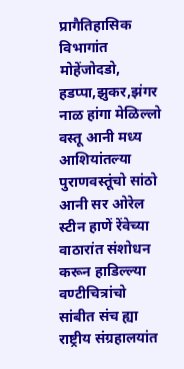प्रागैतिहासिक विभागांत मोहेंजोदडो, हडप्पा,झुकर,झंगर नाळ हांगा मेळिल्लो वस्तू आनी मध्य आशियांतल्या पुराणवस्तूंचो सांठो आनी सर ओरेल स्टीन हाणें रेंवेच्या वाठारांत संशोधन करून हाडिल्ल्या वण्टीचित्रांचो सांबीत संच ह्या राष्ट्रीय संग्रहालयांत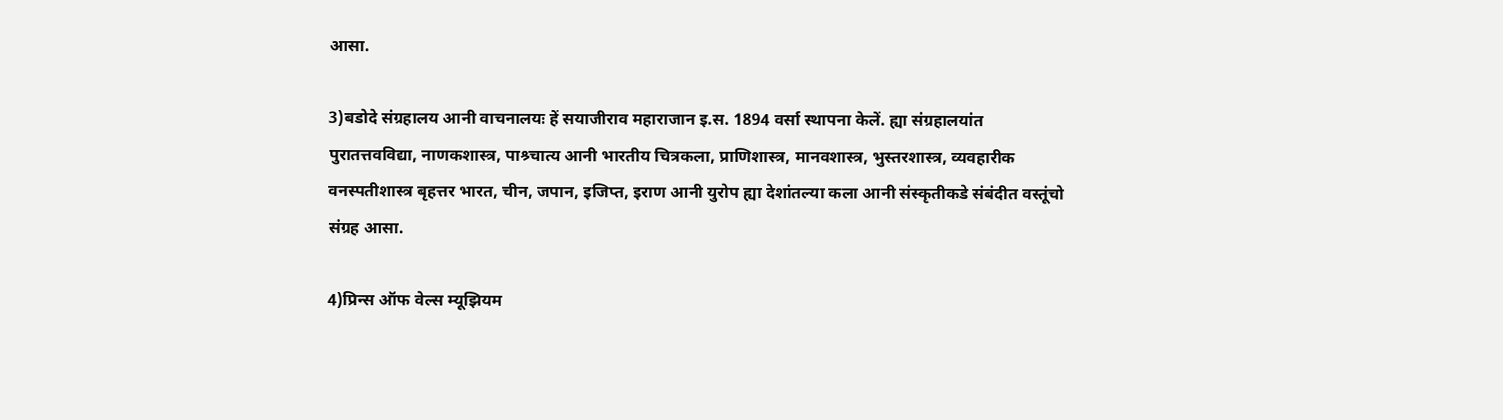आसा.

3)बडोदे संग्रहालय आनी वाचनालयः हें सयाजीराव महाराजान इ.स. 1894 वर्सा स्थापना केलें. ह्या संग्रहालयांत पुरातत्तवविद्या, नाणकशास्त्र, पाश्र्चात्य आनी भारतीय चित्रकला, प्राणिशास्त्र, मानवशास्त्र, भुस्तरशास्त्र, व्यवहारीक वनस्पतीशास्त्र बृहत्तर भारत, चीन, जपान, इजिप्त, इराण आनी युरोप ह्या देशांतल्या कला आनी संस्कृतीकडे संबंदीत वस्तूंचो संग्रह आसा.

4)प्रिन्स ऑफ वेल्स म्यूझियम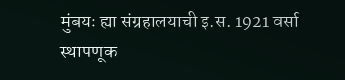मुंबयः ह्या संग्रहालयाची इ.स. 1921 वर्सा स्थापणूक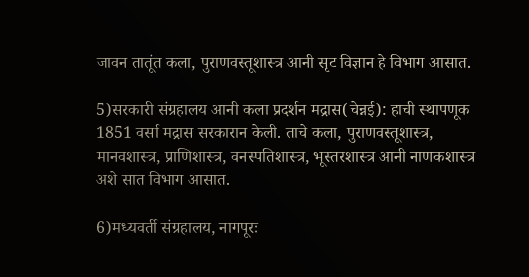जावन तातूंत कला, पुराणवस्तूशास्त्र आनी सृट विज्ञान हे विभाग आसात.

5)सरकारी संग्रहालय आनी कला प्रदर्शन मद्रास(चेन्नई): हाची स्थापणूक 1851 वर्सा मद्रास सरकारान केली. ताचे कला, पुराणवस्तूशास्त्र, मानवशास्त्र, प्राणिशास्त्र, वनस्पतिशास्त्र, भूस्तरशास्त्र आनी नाणकशास्त्र अशे सात विभाग आसात.

6)मध्यवर्ती संग्रहालय, नागपूरः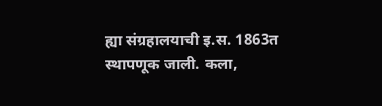ह्या संग्रहालयाची इ.स. 1863त स्थापणूक जाली. कला,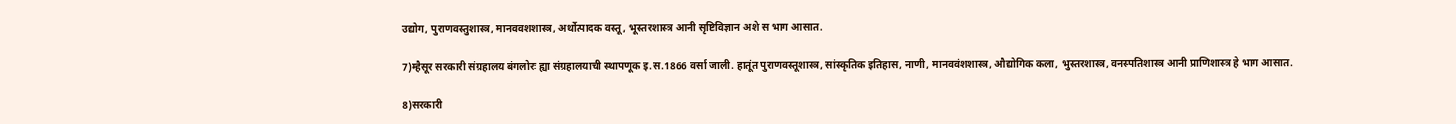उद्योग, पुराणवस्तुशास्त्र, मानववशशास्त्र, अर्थोत्पादक वस्तू, भूस्तरशास्त्र आनी सृष्टिविज्ञान अशे स भाग आसात.

7)म्हैसूर सरकारी संग्रहालय बंगलोरः ह्या संग्रहालयाची स्थापणूक इ.स.1866 वर्सा जाली. हातूंत पुराणवस्तूशास्त्र, सांस्कृतिक इतिहास, नाणी, मानववंशशास्त्र, औद्योगिक कला, भुस्तरशास्त्र, वनस्पतिशास्त्र आनी प्राणिशास्त्र हे भाग आसात.

8)सरकारी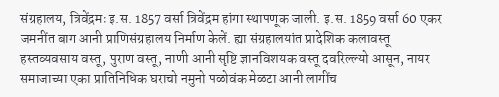संग्रहालय, त्रिवेंद्रमः इ.स. 1857 वर्सा त्रिवेंद्रम हांगा स्थापणूक जाली. इ.स. 1859 वर्सा 60 एकर जमनींत बाग आनी प्राणिसंग्रहालय निर्माण केलें. ह्या संग्रहालयांत प्रादेशिक कलावस्तू हस्तव्यवसाय वस्तू, पुराण वस्तू, नाणी आनी सृष्टि ज्ञानविशयक वस्तू दवरिल्ल्यो आसून, नायर समाजाच्या एका प्रातिनिधिक घराचो नमुनो पळोवंक मेळटा आनी लागींच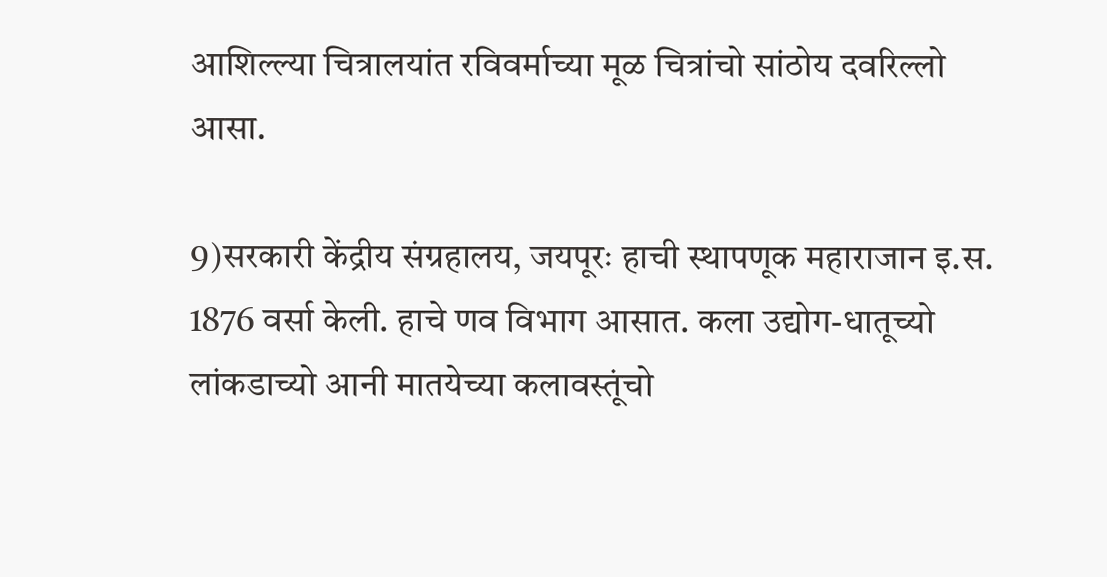आशिल्ल्या चित्रालयांत रविवर्माच्या मूळ चित्रांचो सांठोय दवरिल्लो आसा.

9)सरकारी केंद्रीय संग्रहालय, जयपूरः हाची स्थापणूक महाराजान इ.स. 1876 वर्सा केली. हाचे णव विभाग आसात. कला उद्योग-धातूच्यो लांकडाच्यो आनी मातयेच्या कलावस्तूंचो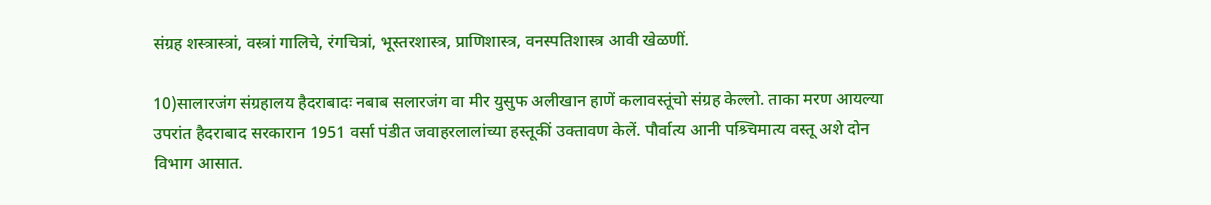संग्रह शस्त्रास्त्रां, वस्त्रां गालिचे, रंगचित्रां, भूस्तरशास्त्र, प्राणिशास्त्र, वनस्पतिशास्त्र आवी खेळणीं.

10)सालारजंग संग्रहालय हैदराबादः नबाब सलारजंग वा मीर युसुफ अलीखान हाणें कलावस्तूंचो संग्रह केल्लो. ताका मरण आयल्या उपरांत हैदराबाद सरकारान 1951 वर्सा पंडीत जवाहरलालांच्या हस्तूकीं उक्तावण केलें. पौर्वात्य आनी पश्र्चिमात्य वस्तू अशे दोन विभाग आसात.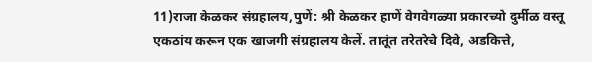11)राजा केळकर संग्रहालय,पुणें: श्री केळकर हाणें वेगवेगळ्या प्रकारच्यो दुर्मीळ वस्तू एकठांय करून एक खाजगी संग्रहालय केलें. तातूंत तरेतरेचे दिवे, अडकित्ते,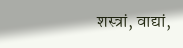शस्त्रां, वाद्यां,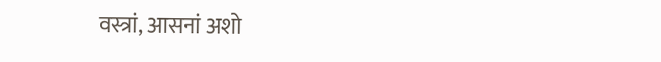वस्त्रां, आसनां अशो